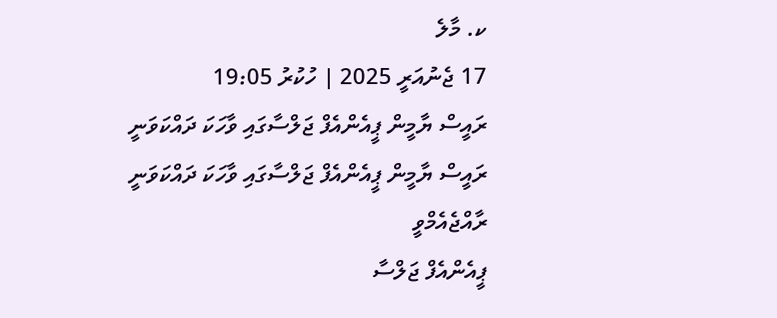ކ. މާލެ
17 ޖެނުއަރީ 2025 | ހުކުރު 19:05
ރައީސް ޔާމީން ޕީއެންއެފް ޖަލްސާގައި ވާހަކަ ދައްކަވަނީ
ރައީސް ޔާމީން ޕީއެންއެފް ޖަލްސާގައި ވާހަކަ ދައްކަވަނީ
ރާއްޖެއެމްވީ
ޕީއެންއެފް ޖަލްސާ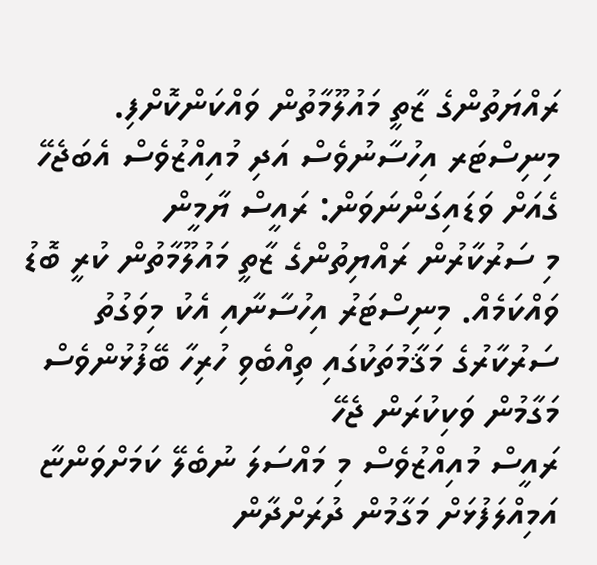ރައްޔަތުންގެ ޒާތީ މައުލޫމާތުން ވައްކަންކޮށްފި. މިނިސްޓަރ އިހުސާނުވެސް އަދި މުއިއްޒުވެސް އެބަޖެހޭ ގެއަށް ވަޑައިގަންނަވަން: ރައީސް ޔާމީން
މި ސަރުކާރުން ރައްޔިތުންގެ ޒާތީ މައުލޫމާތުން ކުރީ ބޮޑު ވައްކަމެއް. މިނިސްޓަރު އިހުސާނާއި އެކު މިވަގުތު ސަރުކާރުގެ މަޤާމުތަކުގައި ތިއްބެވި ހުރިހާ ބޭފުޅުންވެސް މަގާމުން ވަކިކުރަން ޖެހޭ
ރައީސް މުއިއްޒުވެސް މި މައްސަލަ ނުބެލޭ ކަމަށްވަންޏާ އަމިއްލަފުޅަށް މަގާމުން ދުރަށްދާން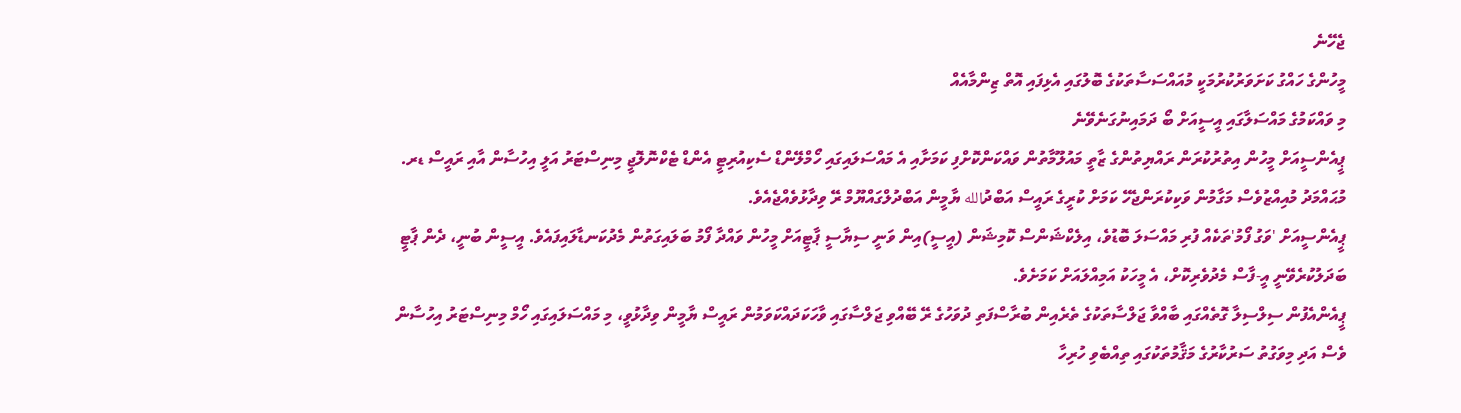ޖެހޭނެ
މީހުންގެ ހައްގު ކަށަވަރުކުރުމަކީ މުއައްސަސާތަކުގެ ބޮލުގައި އެޅިފައި އޮތް ޒިންމާއެއް
މި ވައްކަމުގެ މައްސަލާގައި އީސީއަށް ބޯ ދަމައިނުގަނެވޭނެ
ޕީއެންސީއަށް މީހުން އިތުރުކުރަން ރައްޔިތުންގެ ޒާތީ މައުލޫމާތުން ވައްކަންކޮށްފި ކަމަށާއި އެ މައްސަލައިގައި ހޯމްލޭންޑް ސެކިއުރިޓީ އެންޑް ޓެކްނޮލޮޖީ މިނިސްޓަރު އަލީ އިހުސާން އާއި ރައީސް ޑރ. މުޙައްމަދު މުއިއްޒުވެސް މަގާމުން ވަކިކުރަންޖެހޭ ކަމަށް ކުރީގެ ރައީސް އަބްދުالله ޔާމީން އަބްދުލްގައްޔޫމް ރޭ ވިދާޅުވެއްޖެއެވެ.
ޕީއެންސީއަށް 'ވަގު ފޯމު'ތަކެއް ފުރި މައްސަލަ ބޮޑުވެ، އިލެކްޝަންސް ކޮމިޝަން (އީސީ)އިން ވަނީ ސިޔާސީ ޕާޓީއަށް މީހުން ވައްދާ ފޯމު ބަލައިގަތުން މެދުކަނޑާލައިފައެވެ. އީސީން ބުނީ، ދެން ޕާޓީ ބަދަލުކުރެވޭނީ އީ-ފާސް މެދުވެރިކޮށް، އެ މީހަކު އަމިއްލައަށް ކަމަށެވެ.
ޕީއެންއެފުން ސިލްސިލާ ގޮތެއްގައި ބާއްވާ ޖަލްސާތަކުގެ ތެރެއިން ބުރާސްފަތި ދުވަހުގެ ރޭ ބޭއްވި ޖަލްސާގައި ވާހަކަދައްކަވަމުން ރައީސް ޔާމީން ވިދާޅުވީ، މި މައްސަލައިގައި ހޯމް މިނިސްޓަރު އިހުސާން ވެސް އަދި މިވަގުތު ސަރުކާރުގެ މަޤާމުތަކުގައި ތިއްބެވި ހުރިހާ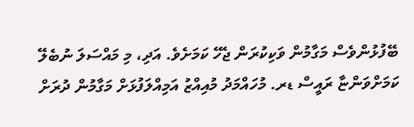ބޭފުޅުންވެސް މަގާމުން ވަކިކުރަން ޖެހޭ ކަމަށެވެ. އަދި، މި މައްސަލަ ނުބެލޭ ކަމަށްވަންޏާ ރައީސް ޑރ. މުހައްމަދު މުއިއްޒު އަމިއްލަފުޅަށް މަގާމުން ދުރަށް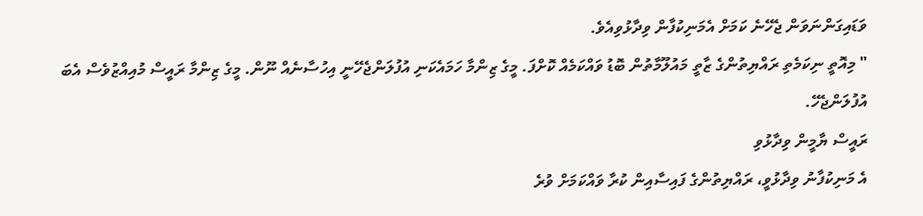ވަޑައިގަންނަވަން ޖެހޭނެ ކަމަށް އެމަނިކުފާން ވިދާޅުވިއެވެ.
" މިއޮތީ ނިކަމެތި ރައްޔިތުންގެ ޒާތީ މައުލޫމާތުން ބޮޑު ވައްކަމެއް ކޮށްފަ. މީގެ ޒިންމާ ހަމައެކަނި އުފުލަންޖެހޭނީ އިހުސާނެއް ނޫން. މީގެ ޒިންމާ ރައީސް މުއިއްޒުވެސް އެބަ އުފުލަންޖެހޭ.
ރައީސް ޔާމީން ވިދާޅުވި
އެ މަނިކުފާނު ވިދާޅުވީ، ރައްޔިތުންގެ ފައިސާއިން ކުރާ ވައްކަމަށް ވުރެ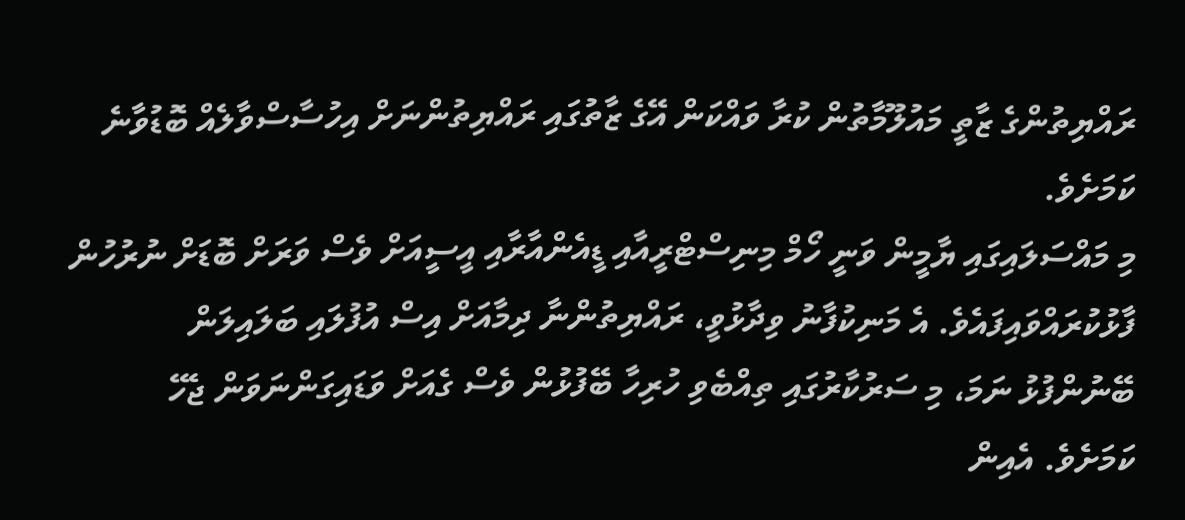ރައްޔިތުންގެ ޒާތީ މައުލޫމާތުން ކުރާ ވައްކަން އޭގެ ޒާތުގައި ރައްޔިތުންނަށް އިހުސާސްވާލެއް ބޮޑުވާނެ ކަމަށެވެ.
މި މައްސަލައިގައި ޔާމީން ވަނީ ހޯމް މިނިސްޓްރީއާއި ޑީއެންއާރާއި އީސީއަށް ވެސް ވަރަށް ބޮޑަށް ނުރުހުން ފާޅުކުރައްވައިފައެވެ. އެ މަނިކުފާނު ވިދާޅުވީ، ރައްޔިތުންނާ ދިމާއަށް އިސް އުފުލައި ބަލައިލަން ބޭނުންފުޅު ނަމަ، މި ސަރުކާރުގައި ތިއްބެވި ހުރިހާ ބޭފުޅުން ވެސް ގެއަށް ވަޑައިގަންނަވަން ޖެހޭ ކަމަށެވެ. އެއިން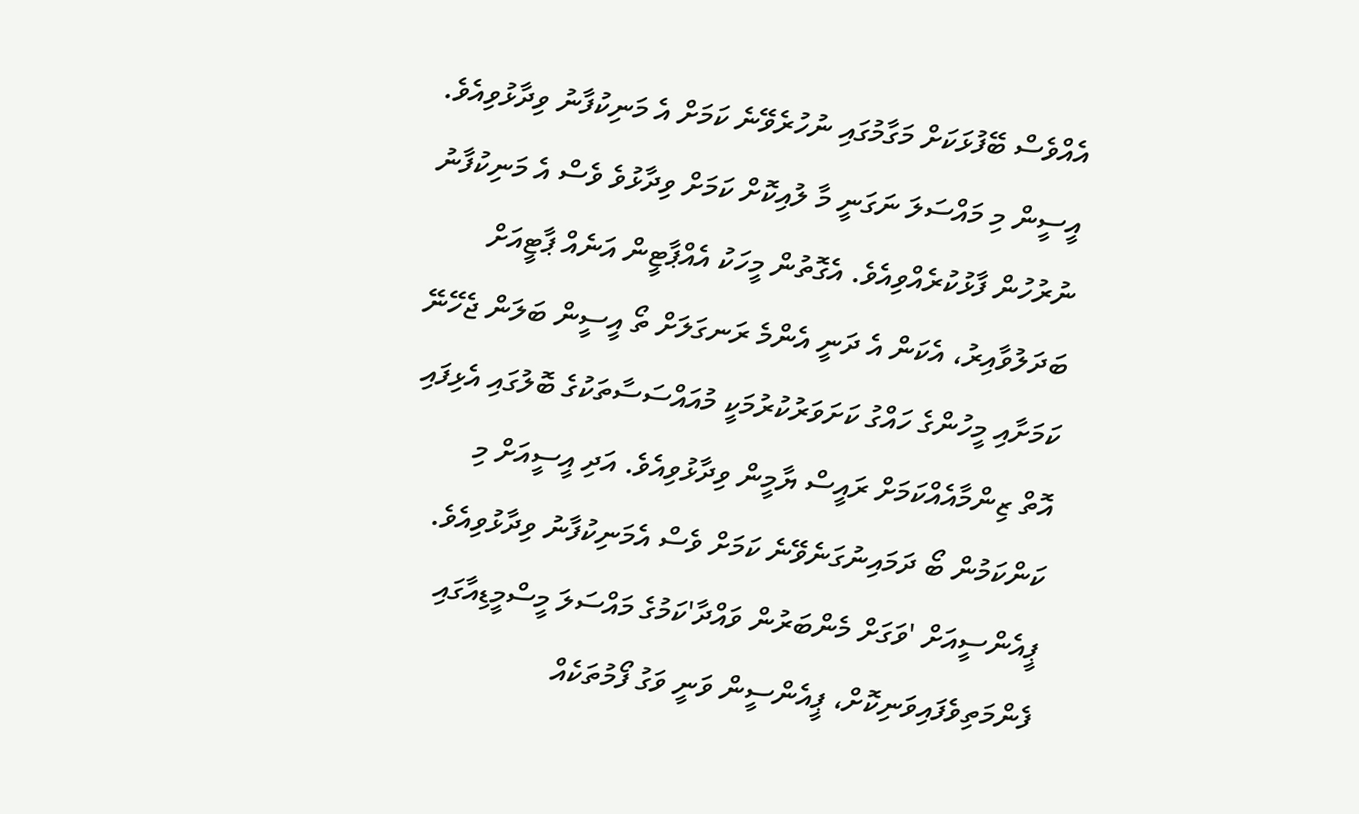އެއްވެސް ބޭފުޅަކަށް މަގާމުގައި ނުހުރެވޭނެ ކަމަށް އެ މަނިކުފާނު ވިދާޅުވިއެވެ.
އީސީން މި މައްސަލަ ނަގަނީ މާ ލުއިކޮށް ކަމަށް ވިދާޅުވެ ވެސް އެ މަނިކުފާނު ނުރުހުން ފާޅުކުރެއްވިއެވެ. އެގޮތުން މީހަކު އެއްޕާޓީން އަނެއް ޕާޓީއަށް ބަދަލުވާއިރު، އެކަން އެ ދަނީ އެންމެ ރަނގަލަށް ތޯ އީސީން ބަލަން ޖެހޭނޭ ކަމަށާއި މީހުންގެ ހައްގު ކަށަވަރުކުރުމަކީ މުއައްސަސާތަކުގެ ބޮލުގައި އެޅިފައި އޮތް ޒިންމާއެއްކަމަށް ރައީސް ޔާމީން ވިދާޅުވިއެވެ. އަދި އީސީއަށް މި ކަންކަމުން ބޯ ދަމައިނުގަނެވޭނެ ކަމަށް ވެސް އެމަނިކުފާނު ވިދާޅުވިއެވެ.
ޕީއެންސީއަށް 'ވަގަށް މެންބަރުން ވައްދާ'ކަމުގެ މައްސަލަ މީސްމީޑިއާގައި ފެންމަތިވެފައިވަނިކޮށް، ޕީއެންސީން ވަނީ ވަގު ފޯމުތަކެއް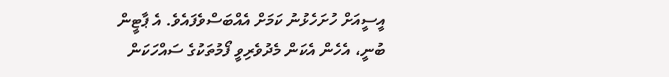އީސީއަށް ހުށަހެޅުނު ކަމަށް އެއްބަސްވެފައެވެ. އެ ޕާޓީން ބުނީ، އެހެން އެކަން މެދުވެރިވީ ފޯމުތަކުގެ ސައްހަކަން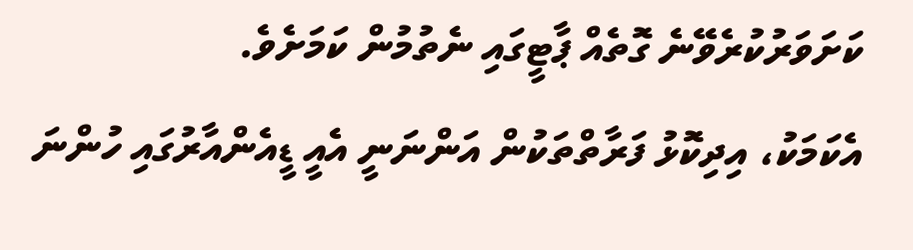ކަށަވަރުކުރެވޭނެ ގޮތެއް ޕާޓީގައި ނެތުމުން ކަމަށެވެ.
އެކަމަކު، އިދިކޮޅު ފަރާތްތަކުން އަންނަނީ އެއީ ޑީއެންއާރުގައި ހުންނަ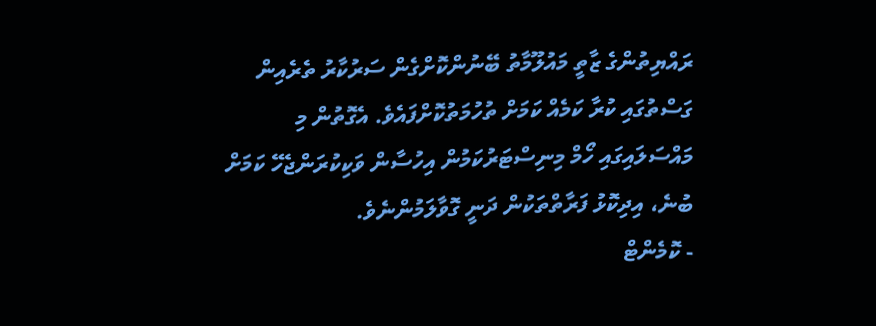ރައްޔިތުންގެ ޒާތީ މައުލޫމާތު ބޭނުންކޮށްގެން ސަރުކާރު ތެރެއިން ގަސްތުގައި ކުރާ ކަމެއް ކަމަށް ތުހުމަތުކޮށްފައެވެ. އެގޮތުން މި މައްސަލައިގައި ހޯމް މިނިސްޓަރުކަމުން އިހުސާން ވަކިކުރަންޖެހޭ ކަމަށް ބުނެ، އިދިކޮޅު ފަރާތްތަކުން ދަނީ ގޮވާލަމުންނެވެ.
- ކޮމެންޓް